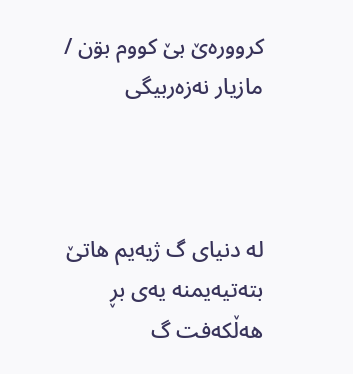کروورەێ بێ کووم بۊن / مازیار نه‌زه‌ربیگی



لە دنیای گ ژیەیم هاتێ بتەتیەیمنە یەی بڕ هەڵکەفت گ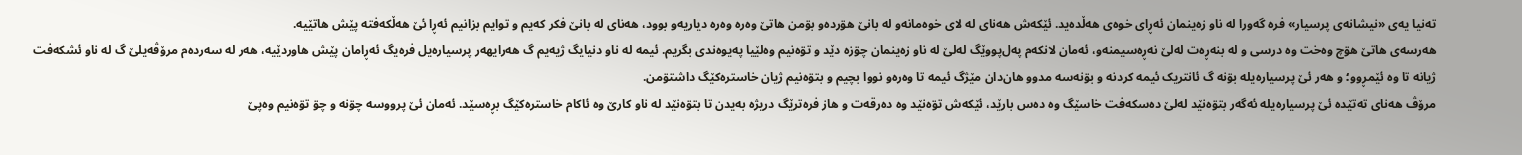تەنیا یەی «نیشانەی پرسیار» فرە گەورا لە ناو زەینمان ئەڕای خوەی هەڵدەید. ئێکەش هەنای لە لای خوەمانەو لە بانێ هۊردەو بۊمن هاتێ وەرە وەرە دیاریەو بوود، هەنای لە بانێ فکر کەیم و توایم بزانیم ئەڕا ئێ هەڵکەفتە پێش هاتێیە.
هەرسەی هاتێ هۊچ وەخت وە درسی و لە بنەڕەت لەلێ نەڕەسیمنەو، ئەمان لانکەم پەل‌پووێگ لەلێ لە ناو زەینمان چۊزە دێد و تۊەنیم وەلێیا پەیوەندی بگریم. ئیمە لە ناو دنیایگ ژیەیم گ هەرایهەر پرسیارەیل فرەیگ ئەڕامان پێش هاوردێیە، هەر لە سەردەم مرۆڤەیلێ گ لە ناو ئشکەفت ژیانە تا وە ئێمڕوو؛ و هەر ئێ پرسیارەیلە بۊنە گ ئانتریک ئیمە کردنە و بۊنەسە مدوو هان‌دان مێژگ ئیمە تا وەرەو نووا بچیم و بتۊەنیم ژیان خاسترەکێگ داشتۊمن.
مرۆڤ هەنای تەتێدە ئێ پرسیارەیلە ئەگەر بتۊەنێد لەلێ دەسکەفت خاسێگ وە دەس بارێد، ئێکەش تۊەنێد وە دەرقەت و هاز فرەترێگ دریژە بەیدن تا بتۊەنێد لە ناو کارێ وە ئاکام خاسترەکێگ بڕەسێد. ئەمان ئێ پرووسە چۊنە و چۊ تۊەنیم وەپێ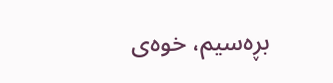بڕەسیم، خوەی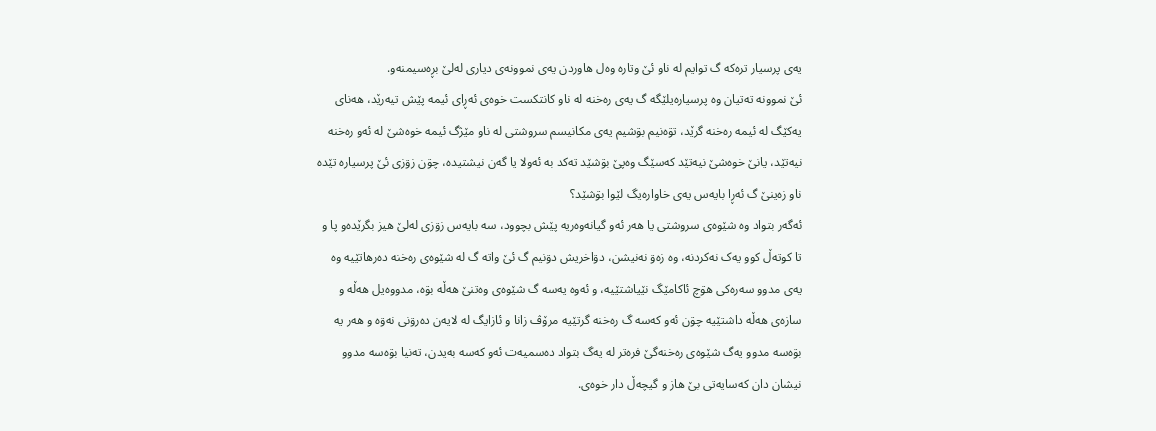یەی پرسیار ترەکە گ توایم لە ناو ئێ وتارە وەل هاوردن یەی نموونەی دیاری لەلێ بڕەسیمنەو.
ئێ نموونە تەتیان وە پرسیارەیلێگە گ یەی رەخنە لە ناو کانتکست خوەی ئەڕای ئیمە پێش تیەرێد، هەنای یەکێگ لە ئیمە رەخنە گرێد، تۊەنیم بۊشیم یەی مکانیسم سروشتی لە ناو مێژگ ئیمە خوەشێ لە ئەو رەخنە نیەتێد، یانێ خوەشێ نیەتێد کەسێگ وەپێ بۊشێد تەکد بە ئەولا یا گەن نیشتیدە، چۊن زۊزی ئێ پرسیارە تێدە ناو زەینێ گ ئەڕا بایەس یەی خاوارەیگ لێوا بۊشێد؟
ئەگەر بتواد وە شێوەی سروشتی یا هەر ئەو گیانەوەریە پێش بچوود، سە بایەس زۊزی لەلێ هیز بگرێدەو پا و تا کوتەڵ کوو یەک نەکردنە، وە زەۊ نەنیشن، دۊاخریش دۊنیم گ ئێ واتە گ لە شێوەی رەخنە دەرهاتێیە وە یەی مدوو سەرەکی هۊچ ئاکامێگ نێیاشتێیە، و ئەوە یەسە گ شێوەی وەتنێ هەڵە بۊە، مدووەیل هەڵە و سازەی هەڵە داشتێیە چۊن ئەو کەسە گ رەخنە گرتێیە مرۆڤ زانا و ئازایگ لە لایەن دەرۊنی نەۊە و هەر یە بۊەسە مدوو یەگ شێوەی رەخنەگێ فرەتر لە یەگ بتواد دەسمیەت ئەو کەسە بەیدن، تەنیا بۊەسە مدوو نیشان دان کەسایەتی بێ هاز و گیچەڵ دار خوەی.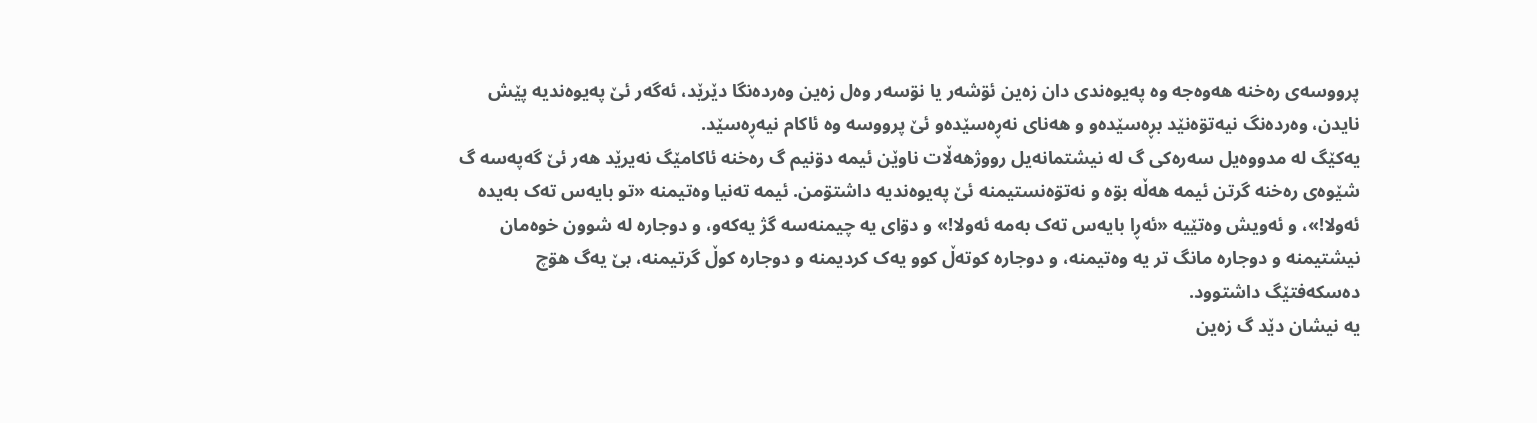پرووسەی رەخنە هەوەجە وە پەیوەندی دان زەین ئۊشەر یا نۊسەر وەل زەین وەردەنگا دێرێد، ئەگەر ئێ پەیوەندیە پێش نایدن، وەردەنگ نیەتۊەنێد بڕەسێدەو و هەنای نەڕەسێدەو ئێ پرووسە وە ئاکام نیەڕەسێد.
یەکێگ لە مدووەیل سەرەکی گ لە نیشتمانەیل رووژهەڵات ناوێن ئیمە دۊنیم گ رەخنە ئاکامێگ نەیرێد هەر ئێ گەپەسە گ شێوەی رەخنە گرتن ئیمە هەڵە بۊە و نەتۊەنستیمنە ئێ پەیوەندیە داشتۊمن. ئیمە تەنیا وەتیمنە «تو بایەس تەک بەیدە ئەولا!»، و ئەویش وەتێیە «ئەڕا بایەس تەک بەمە ئەولا!» و دۊای یە چیمنەسە گژ یەکەو، و دوجارە لە شوون خوەمان نیشتیمنە و دوجارە مانگ تر یە وەتیمنە، و دوجارە کوتەڵ کوو یەک کردیمنە و دوجارە کوڵ گرتیمنە، بێ یەگ هۊچ دەسکەفتێگ داشتوود.
یە نیشان دێد گ زەین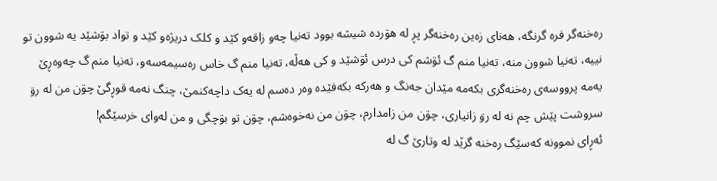رەخنەگر فرە گرنگە، هەنای زەین رەخنەگر پڕ لە هۊردە شیشە بوود تەنیا چەو زاقەو کێد و کلک دریژەو کێد و تواد بۊشێد یە شوون تو نییە، تەنیا شوون منە، تەنیا منم گ ئۊشم کی درس ئۊشێد و کی هەڵە، تەنیا منم گ خاس رەسیمەسەو، تەنیا منم گ چەوەڕێ یەمە پرووسەی رەخنەگری بکەمە مێدان جەنگ و هەرکە بکەفێدە وەر دەسم لە یەک داچەکنمێ، چنگ نەمە قوڕگێ چۊن من لە رۊ سروشت پێش چم نە لە رۊ زانیاری، چۊن من زامدارم، چۊن من نەخوەشم، چۊن تو بۊچگی و من لەوای خرسێگم!
ئەڕای نموونە کەسێگ رەخنە گرێد لە وتارێ گ لە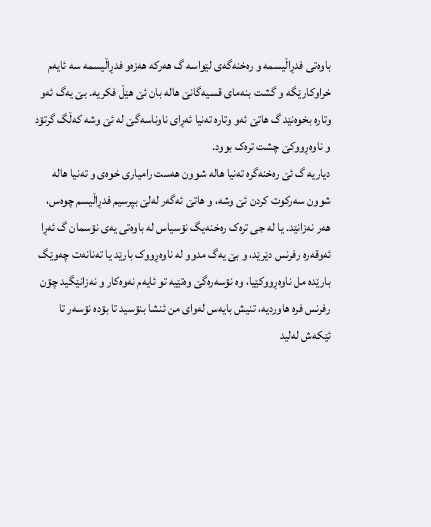باوەتی فدڕاڵیسمە و رەخنەگەی لێواسە گ هەرکە هەزەو فدڕاڵیسمە سە ئایەم خراوکارێگە و گشت بنەمای قسیەگانێ هالە بان ئێ هێڵ فکریە. بێ یەگ ئەو وتارە بخوەنێد گ هاتێ ئەو وتارە تەنیا ئەڕای ناوناسەگێ لە ئێ وشە کەڵگ گرتۊد و ناوەڕووکێ چشت ترەک بوود.
دیاریە گ ئێ رەخنەگرە تەنیا هالە شوون هەست رامیاری خوەی و تەنیا هالە شوون سەرکوت کردن ئێ وشە، و هاتێ ئەگەر لەلێ بپرسیم فدڕاڵیسم چوەس، هەر نەزانێد. یا لە جی ترەک رەخنەیگ نۊسیاس لە باوەتی یەی نۊسمان گ ئەڕا ئەوقەرە رفرنس دێرێد، و بێ یەگ مدوو لە ناوەڕووک بارێد یا تەنانەت چەوێگ بارێدە مل ناوەڕووکێیا، وە نۊسەرەگێ وەتێیە تو ئایەم نەوەکار و نەزانێگید چۊن رفرنس فرە هاوردیە، تنیش بایەس لەوای من ئنشا بنۊسید تا بۊدە نۊسەر تا ئێکەش لەلید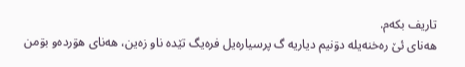تاریف بکەم.
هەنای ئێ رەخنەیلە دۊنیم دیاریە گ پرسیارەیل فرەیگ تێدە ناو زەین، هەنای هۊردەو بۊمن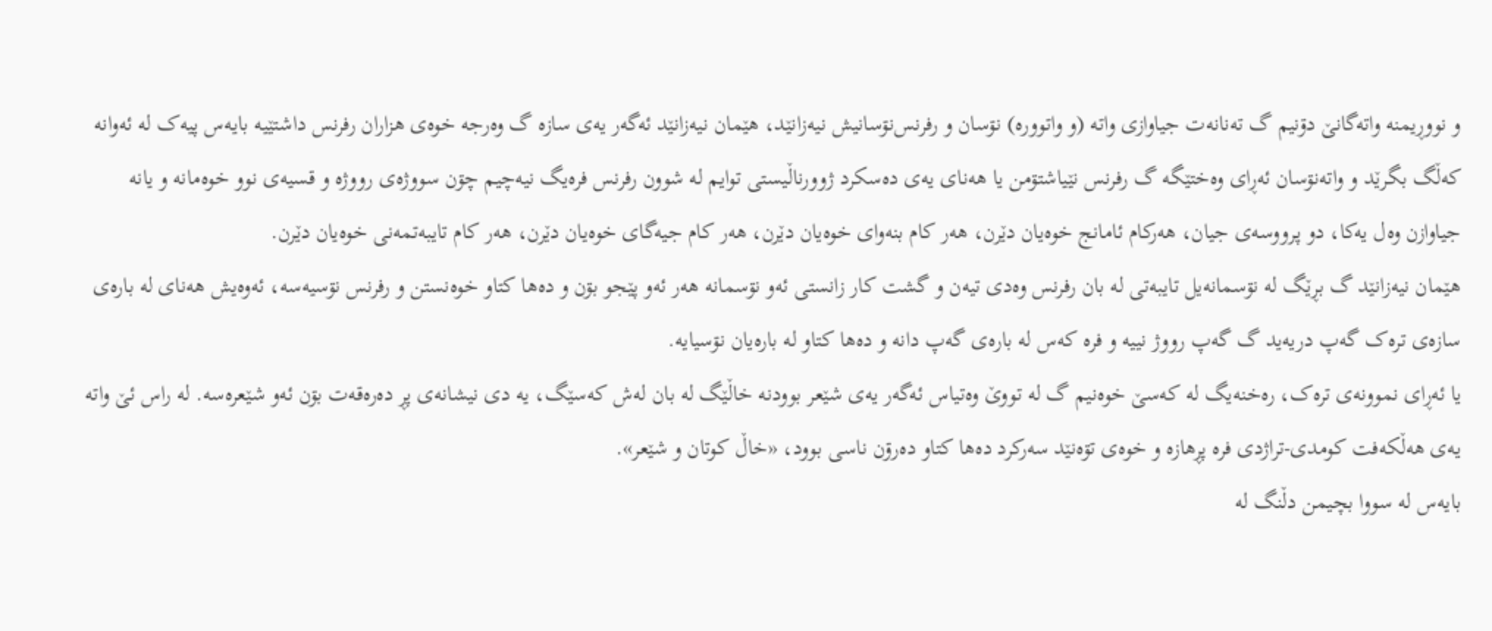و نووڕیمنە واتەگانێ دۊنیم گ تەنانەت جیاوازی واتە (و واتوورە) نۊسان و رفرنس‌نۊسانیش نیەزانێد، هێمان نیەزانێد ئەگەر یەی سازە گ وەرجە خوەی هزاران رفرنس داشتێیە بایەس پیەک لە ئەوانە کەڵگ بگرێد و واتەنۊسان ئەڕای وەختێگە گ رفرنس نێیاشتۊمن یا هەنای یەی دەسکرد ژوورناڵیستی توایم لە شوون رفرنس فرەیگ نیەچیم چۊن سووژەی رووژە و قسیەی نوو خوەمانە و یانە جیاوازن وەل یەکا، دو پرووسەی جیان، هەرکام ئامانج خوەیان دێرن، هەر کام بنەوای خوەیان دێرن، هەر کام جیەگای خوەیان دێرن، هەر کام تایبەتمەنی خوەیان دێرن.
هێمان نیەزانێد گ بڕێگ لە نۊسمانەیل تایبەتی لە بان رفرنس وەدی تیەن و گشت کار زانستی ئەو نۊسمانە هەر ئەو پێجو بۊن و دەها کتاو خوەنستن و رفرنس نۊسیەسە، ئەوەیش هەنای لە بارەی سازەی ترەک گەپ دریەید گ گەپ رووژ نییە و فرە کەس لە بارەی گەپ دانە و دەها کتاو لە بارەیان نۊسیایە.
یا ئەڕای نموونەی ترەک، رەخنەیگ لە کەسێ خوەنیم گ لە تووێ وەتیاس ئەگەر یەی شێعر بوودنە خاڵێگ لە بان لەش کەسێگ، یە دی نیشانەی پڕ دەرەقەت بۊن ئەو شێعرەسە. لە راس ئێ واتە یەی هەڵکەفت کومدی-تراژدی فرە پڕهازە و خوەی تۊەنێد سەرکرد دەها کتاو دەرۊن ناسی بوود، «خاڵ کوتان و شێعر».
بایەس لە سووا بچیمن دڵنگ لە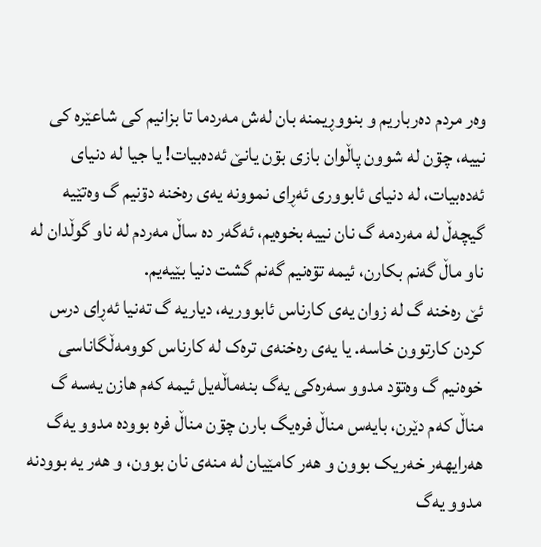وەر مردم دەرباریم و بنووڕیمنە بان لەش مەردما تا بزانیم کی شاعێرە کی نییە، چۊن لە شوون پاڵوان بازی بۊن یانێ ئەدەبیات! یا جیا لە دنیای ئەدەبیات، لە دنیای ئابووری ئەڕای نموونە یەی رەخنە دۊنیم گ وەتێیە گیچەڵ لە مەردمە گ نان نییە بخوەیم، ئەگەر دە ساڵ مەردم لە ناو گوڵدان لە ناو ماڵ گەنم بکارن، ئیمە تۊەنیم گەنم گشت دنیا بێیەیم.
ئێ رەخنە گ لە زوان یەی کارناس ئابووریە، دیاریە گ تەنیا ئەڕای درس کردن کارتوون خاسە. یا یەی رەخنەی ترەک لە کارناس کوومەڵگاناسی خوەنیم گ وەتۊد مدوو سەرەکی یەگ بنەماڵەیل ئیمە کەم هازن یەسە گ مناڵ کەم دێرن، بایەس مناڵ فرەیگ بارن چۊن مناڵ فرە بوودە مدوو یەگ هەرایهەر خەریک بوون و هەر کامێیان لە منەی نان بوون، و هەر یە بوودنە مدوو یەگ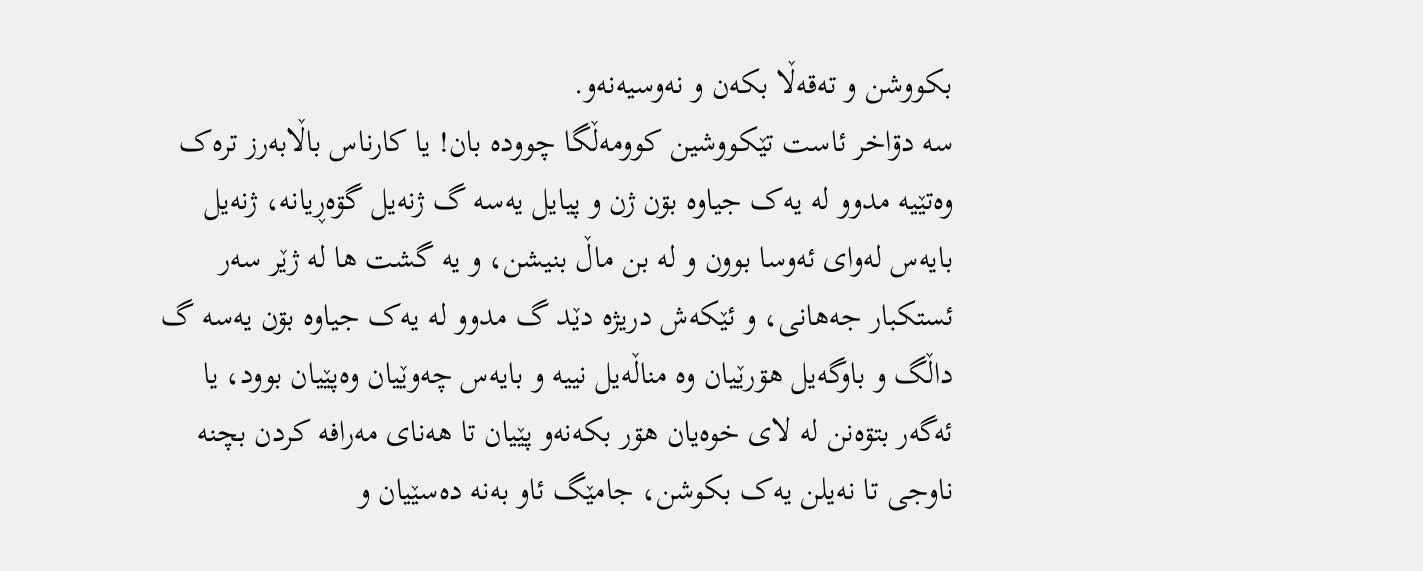بکووشن و تەقەڵا بکەن و نەوسیەنەو.
سە دۊاخر ئاست تێکووشین کوومەڵگا چوودە بان! یا کارناس باڵابەرز ترەک وەتێیە مدوو لە یەک جیاوە بۊن ژن و پیایل یەسە گ ژنەیل گۊەڕیانە، ژنەیل بایەس لەوای ئەوسا بوون و لە بن ماڵ بنیشن، و یە گشت ها لە ژێر سەر ئستکبار جەهانی، و ئێکەش دریژە دێد گ مدوو لە یەک جیاوە بۊن یەسە گ داڵگ و باوگەیل هۊرێیان وە مناڵەیل نییە و بایەس چەوێیان وەپێیان بوود، یا ئەگەر بتۊەنن لە لای خوەیان هۊر بکەنەو پێیان تا هەنای مەرافە کردن بچنە ناوجی تا نەیلن یەک بکوشن، جامێگ ئاو بەنە دەسێیان و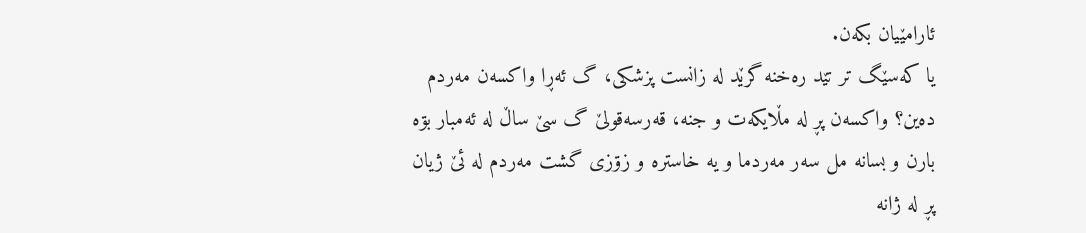ئارامێیان بکەن.
یا کەسێگ تر تێد رەخنە گرێد لە زانست پزشکی، گ ئەڕا واکسەن مەردم دەین؟ واکسەن پڕ لە مڵایکەت و جنە، قەرسەقولێ گ سێ ساڵ لە ئەمبار بۊە بارن و بسانە مل سەر مەردما و یە خاسترە و زۊزی گشت مەردم لە ئێ ژیان پڕ لە ژانە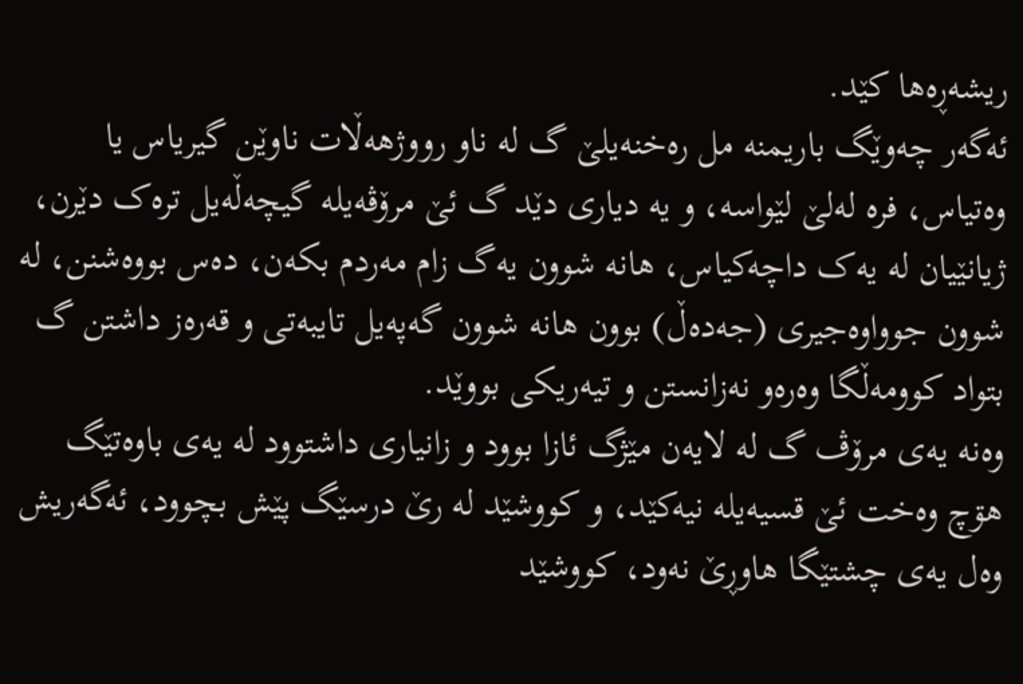ریشەڕەها کێد.
ئەگەر چەوێگ باریمنە مل رەخنەیلێ گ لە ناو رووژهەڵات ناوێن گیریاس یا وەتیاس، فرە لەلێ لێواسە، و یە دیاری دێد گ ئێ مرۆڤەیلە گیچەڵەیل ترەک دێرن، ژیانێیان لە یەک داچەکیاس، هانە شوون یەگ زام مەردم بکەن، دەس بووەشنن، لە شوون جوواوەجیری (جەدەڵ) بوون هانە شوون گەپەیل تایبەتی و قەرەز داشتن گ بتواد کوومەڵگا وەرەو نەزانستن و تیەریکی بووێد.
وەنە یەی مرۆڤ گ لە لایەن مێژگ ئازا بوود و زانیاری داشتوود لە یەی باوەتێگ هۊچ وەخت ئێ قسیەیلە نیەکێد، و کووشێد لە رێ درسێگ پێش بچوود، ئەگەریش وەل یەی چشتێگا هاوڕێ نەود، کووشێد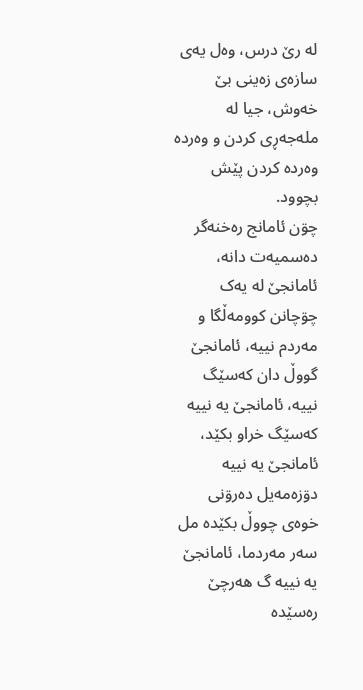لە رێ درس، وەل یەی سازەی زەینی بێ خەوش، جیا لە ملەجەڕی کردن و وەردە وەردە کردن پێش بچوود.
چۊن ئامانج رەخنەگر دەسمیەت دانە، ئامانجێ لە یەک چۊچانن کوومەڵگا و مەردم نییە، ئامانجێ گووڵ دان کەسێگ نییە، ئامانجێ یە نییە کەسێگ خراو بکێد، ئامانجێ یە نییە دۊزەمەیل دەرۊنی خوەی چووڵ بکێدە مل سەر مەردما، ئامانجێ یە نییە گ هەرچێ رەسێدە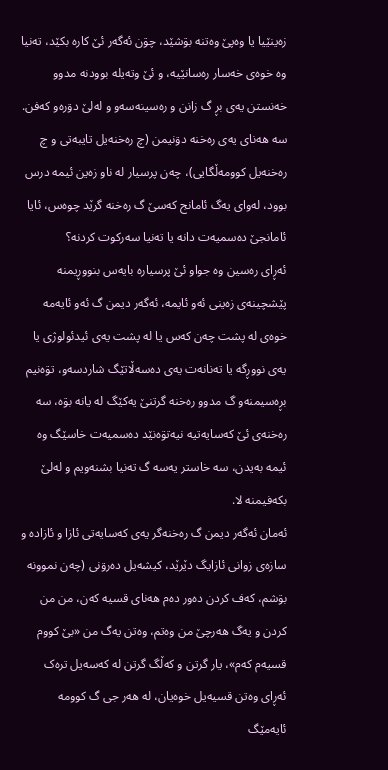زەینێیا یا وەپێ وەتنە بۊشێد، چۊن ئەگەر ئێ کارە بکێد، تەنیا وە خوەی خەسار رەسانێیە، و ئێ وتەیلە بوودنە مدوو خەنستن یەی بڕ گ زانن و رەسینەسەو و لەلێ دۊرەو کەفن.
سە هەنای یەی رەخنە دۊنیمن (چ رەخنەیل تایبەتی و چ رەخنەیل کوومەڵگایی)، چەن پرسیار لە ناو زەین ئیمە درس بوود، لەوای یەگ ئامانج کەسێ گ رەخنە گرێد چوەس، ئایا ئامانجێ دەسمیەت دانە یا تەنیا سەرکوت کردنە؟
ئەڕای رەسین وە جواو ئێ پرسیارە بایەس بنووڕیمنە پێشچینەی زەینی ئەو ئایمە، ئەگەر دیمن گ ئەو ئایەمە خوەی لە پشت چەن کەس یا لە پشت یەی ئیدئولوژی یا یەی نووڕگە یا تەنانەت یەی دەسەڵاتێگ شاردسەو، تۊەنیم بڕەسیمنەو گ مدوو رەخنە گرتنێ یەکێگ لە یانە بۊە، سە رەخنەی ئێ کەسایەتیە نیەتۊەنێد دەسمیەت خاسێگ وە ئیمە بەیدن، سە خاستر یەسە گ تەنیا بشنەویم و لەلێ بکەفیمنە لا.
ئەمان ئەگەر دیمن گ رەخنەگر یەی کەسایەتی ئازا و ئازادە و سازەی زوانی ئازایگ دێرێد، کیشەیل دەرۊنی (چەن نموونە بۊشم، کەف کردن دەور دەم هەنای قسیە کەن، من من کردن و یەگ هەرچێ من وەتم، وەتن یەگ من «بێ کووم قسیەم کەم»، یار گرتن و کەڵگ گرتن لە کەسەیل ترەک ئەڕای وەتن قسیەیل خوەیان، لە هەر جی گ کوومە ئایەمێگ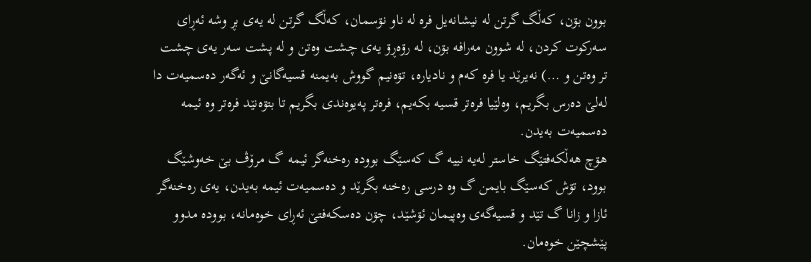بوون بۊن، کەڵگ گرتن لە نیشانەیل فرە لە ناو نۊسمان، کەڵگ گرتن لە یەی بڕ وشە ئەڕای سەرکوت کردن، لە شوون مەرافە بۊن، لە رۊەڕۊ یەی چشت وەتن و لە پشت سەر یەی چشت تر وەتن و …) نەیرێد یا فرە کەم و نادیارە، تۊەنیم گووش بەیمنە قسیەگانێ و ئەگەر دەسمیەت دا لەلێ دەرس بگریم، وەلێیا فرەتر قسیە بکەیم، فرەتر پەیوەندی بگریم تا بتۊەنێد فرەتر وە ئیمە دەسمیەت بەیدن.
هۊچ هەڵکەفتێگ خاستر لەیە نییە گ کەسێگ بوودە رەخنەگر ئیمە گ مرۆڤ بێ خەوشێگ بوود، تۊش کەسێگ بایمن گ وە درسی رەخنە بگرێد و دەسمیەت ئیمە بەیدن، یەی رەخنەگر ئازا و زانا گ تێد و قسیەگەی وەپیمان ئۊشێد، چۊن دەسکەفتێ ئەڕای خوەمانە، بوودە مدوو پێشچێن خوەمان.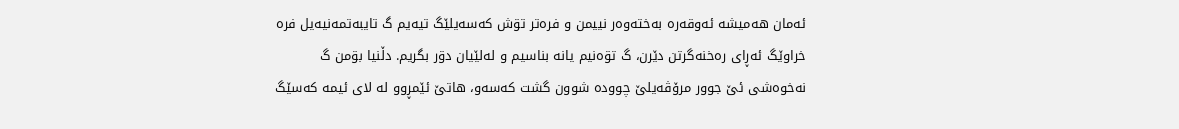ئەمان هەمیشە ئەوقەرە بەختەوەر نییمن و فرەتر تۊش کەسەیلێگ تیەیم گ تایبەتمەنیەیل فرە خراوێگ ئەڕای رەخنەگرتن دێرن، گ تۊەنیم یانە بناسیم و لەلێیان دۊر بگریم. دڵنیا بۊمن گ نەخوەشی ئێ جوور مرۆڤەیلێ چوودە شوون گشت کەسەو، هاتێ ئێمڕوو لە لای ئیمە کەسێگ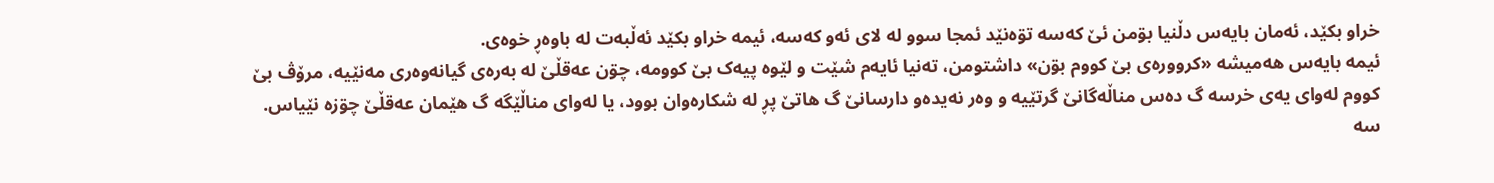خراو بکێد، ئەمان بایەس دڵنیا بۊمن ئێ کەسە تۊەنێد ئمجا سوو لە لای ئەو کەسە، ئیمە خراو بکێد ئەڵبەت لە باوەڕ خوەی.
ئیمە بایەس هەمیشە «کروورەی بێ کووم بۊن» داشتومن، تەنیا ئایەم شێت و لێوە پیەک بێ کوومە، چۊن عەقڵێ لە بەرەی گیانەوەری مەنێیە، مرۆڤ بێ کووم لەوای یەی خرسە گ دەس مناڵەگانێ گرتێیە و وەر نەیدەو دارسانێ گ هاتێ پڕ لە شکارەوان بوود، یا لەوای مناڵێگە گ هێمان عەقڵێ چۊزە نێیاس.
سه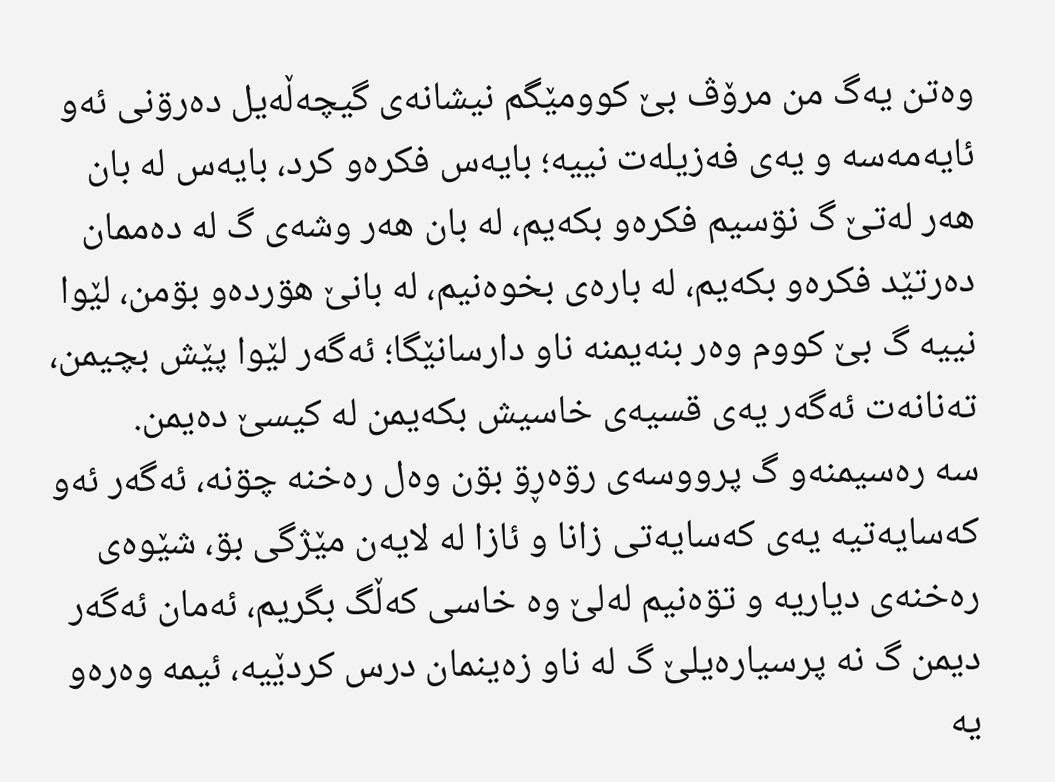وەتن یەگ من مرۆڤ بێ کوومێگم نیشانەی گیچەڵەیل دەرۊنی ئەو ئایەمەسە و یەی فەزیلەت نییە؛ بایەس فکرەو کرد، بایەس لە بان هەر لەتێ گ نۊسیم فکرەو بکەیم، لە بان هەر و‌شەی گ لە دەممان دەرتێد فکرەو بکەیم، لە بارەی بخوەنیم، لە بانێ هۊردەو بۊمن، لێوا نییە گ بێ کووم وەر بنەیمنە ناو دارسانێگا؛ ئەگەر لێوا پێش بچیمن، تەنانەت ئەگەر یەی قسیەی خاسیش بکەیمن لە کیسێ دەیمن.
سە رەسیمنەو گ پرووسەی رۊەڕۊ بۊن وەل رەخنە چۊنە، ئەگەر ئەو کەسایەتیە یەی کەسایەتی زانا و ئازا لە لایەن مێژگی بۊ، شێوەی رەخنەی دیاریە و تۊەنیم لەلێ وە خاسی کەڵگ بگریم، ئەمان ئەگەر دیمن گ نە پرسیارەیلێ گ لە ناو زەینمان درس کردێیە، ئیمە وەرەو یە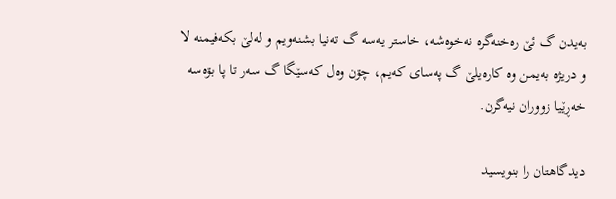بەیدن گ ئێ رەخنەگرە نەخوەشە، خاستر یەسە گ تەنیا بشنەویم و لەلێ بکەفیمنە لا و دریژە بەیمن وە کارەیلێ گ پەسای کەیم، چۊن وەل کەسێگا گ سەر تا پا بۊەسە خەڕێیا زووران نیەگرن.

دیدگاهتان را بنویسید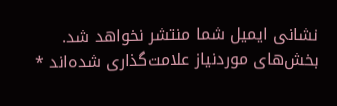نشانی ایمیل شما منتشر نخواهد شد. بخش‌های موردنیاز علامت‌گذاری شده‌اند *